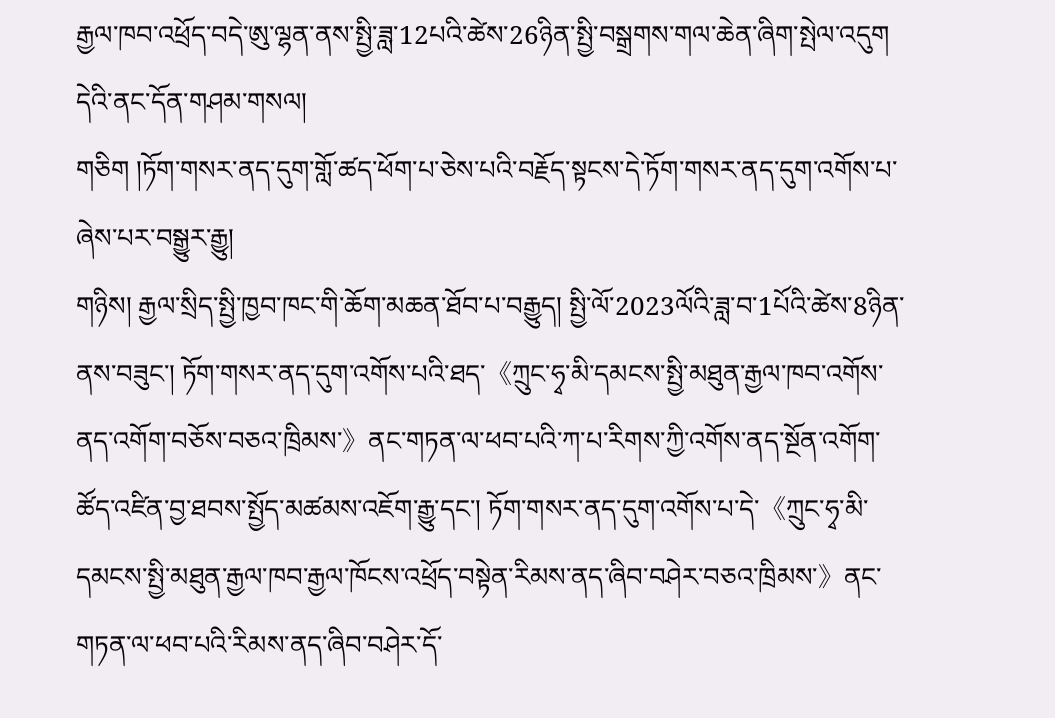རྒྱལ་ཁབ་འཕྲོད་བདེ་ཨུ་ལྷན་ནས་སྤྱི་ཟླ་12པའི་ཚེས་26ཉིན་སྤྱི་བསྒྲགས་གལ་ཆེན་ཞིག་སྤེལ་འདུག དེའི་ནང་དོན་གཤམ་གསལ།
གཅིག །ཏོག་གསར་ནད་དུག་གློ་ཚད་ཕོག་པ་ཅེས་པའི་བརྗོད་སྟངས་དེ་ཏོག་གསར་ནད་དུག་འགོས་པ་ཞེས་པར་བསྒྱུར་རྒྱུ།
གཉིས། རྒྱལ་སྲིད་སྤྱི་ཁྱབ་ཁང་གི་ཆོག་མཆན་ཐོབ་པ་བརྒྱུད། སྤྱི་ལོ་2023ལོའི་ཟླ་བ་1པོའི་ཚེས་8ཉིན་ནས་བཟུང་། ཏོག་གསར་ནད་དུག་འགོས་པའི་ཐད་《ཀྲུང་ཧྭ་མི་དམངས་སྤྱི་མཐུན་རྒྱལ་ཁབ་འགོས་ནད་འགོག་བཅོས་བཅའ་ཁྲིམས་》ནང་གཏན་ལ་ཕབ་པའི་ཀ་པ་རིགས་ཀྱི་འགོས་ནད་སྔོན་འགོག་ཚོད་འཛིན་བྱ་ཐབས་སྤྱོད་མཚམས་འཇོག་རྒྱུ་དང་། ཏོག་གསར་ནད་དུག་འགོས་པ་དེ་《ཀྲུང་ཧྭ་མི་དམངས་སྤྱི་མཐུན་རྒྱལ་ཁབ་རྒྱལ་ཁོངས་འཕྲོད་བསྟེན་རིམས་ནད་ཞིབ་བཤེར་བཅའ་ཁྲིམས་》ནང་གཏན་ལ་ཕབ་པའི་རིམས་ནད་ཞིབ་བཤེར་དོ་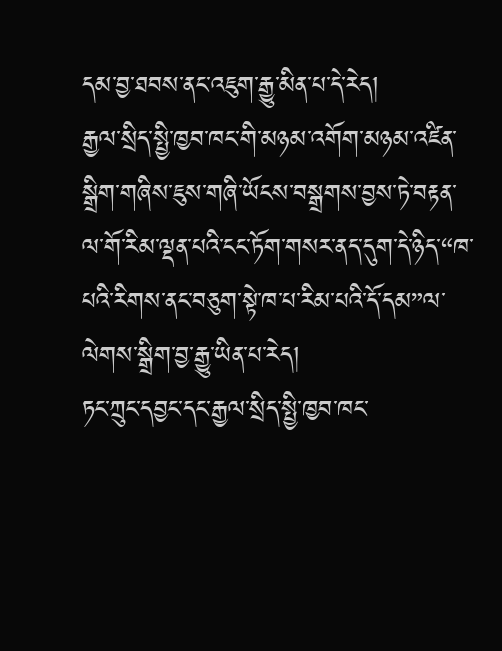དམ་བྱ་ཐབས་ནང་འཇུག་རྒྱུ་མིན་པ་དེ་རེད།
རྒྱལ་སྲིད་སྤྱི་ཁྱབ་ཁང་གི་མཉམ་འགོག་མཉམ་འཛིན་སྒྲིག་གཞིས་ཇུས་གཞི་ཡོངས་བསྒྲགས་བྱས་ཏེ་བརྟན་ལ་གོ་རིམ་ལྡན་པའི་ངང་ཏོག་གསར་ནད་དུག་དེ་ཉིད་“ཁ་པའི་རིགས་ནང་བཅུག་སྟེ་ཁ་པ་རིམ་པའི་དོ་དམ”ལ་ལེགས་སྒྲིག་བྱ་རྒྱུ་ཡིན་པ་རེད།
ཏང་ཀྲུང་དབྱང་དང་རྒྱལ་སྲིད་སྤྱི་ཁྱབ་ཁང་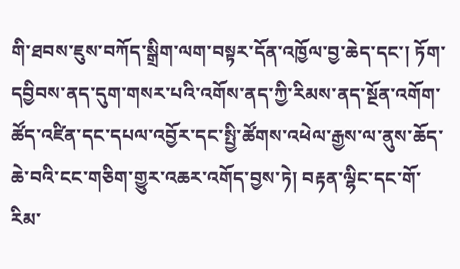གི་ཐབས་ཇུས་བཀོད་སྒྲིག་ལག་བསྟར་དོན་འཁྱོལ་བྱ་ཆེད་དང་། ཏོག་དབྱིབས་ནད་དུག་གསར་པའི་འགོས་ནད་ཀྱི་རིམས་ནད་སྔོན་འགོག་ཚོད་འཛིན་དང་དཔལ་འབྱོར་དང་སྤྱི་ཚོགས་འཕེལ་རྒྱས་ལ་ནུས་ཆོད་ཆེ་བའི་ངང་གཅིག་གྱུར་འཆར་འགོད་བྱས་ཏེ། བརྟན་ལྷིང་དང་གོ་རིམ་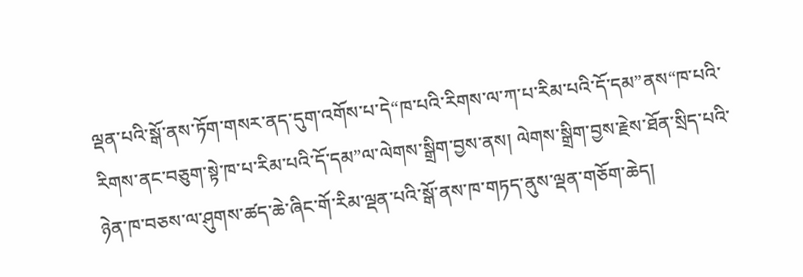ལྡན་པའི་སྒོ་ནས་ཏོག་གསར་ནད་དུག་འགོས་པ་དེ“ཁ་པའི་རིགས་ལ་ཀ་པ་རིམ་པའི་དོ་དམ”ནས“ཁ་པའི་རིགས་ནང་བཅུག་སྟེ་ཁ་པ་རིམ་པའི་དོ་དམ”ལ་ལེགས་སྒྲིག་བྱས་ནས། ལེགས་སྒྲིག་བྱས་རྗེས་ཐོན་སྲིད་པའི་ཉེན་ཁ་བཅས་ལ་ཤུགས་ཚད་ཆེ་ཞིང་གོ་རིམ་ལྡན་པའི་སྒོ་ནས་ཁ་གཏད་ནུས་ལྡན་གཅོག་ཆེད།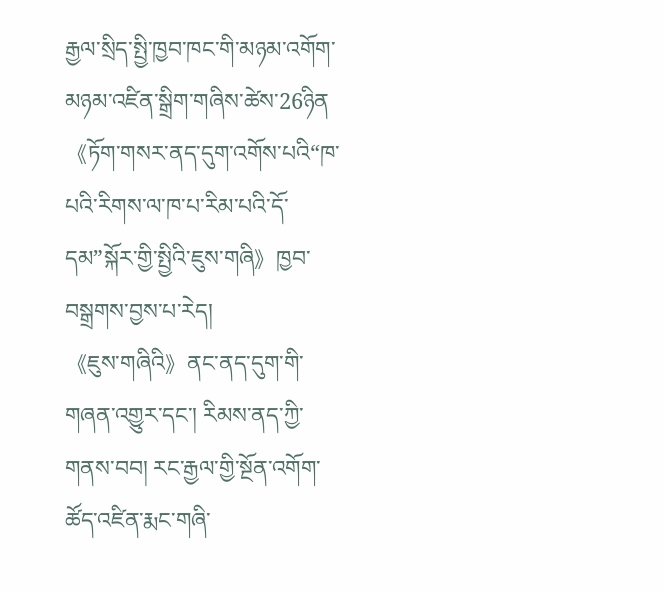རྒྱལ་སྲིད་སྤྱི་ཁྱབ་ཁང་གི་མཉམ་འགོག་མཉམ་འཛིན་སྒྲིག་གཞིས་ཚེས་26ཉིན《ཏོག་གསར་ནད་དུག་འགོས་པའི“ཁ་པའི་རིགས་ལ་ཁ་པ་རིམ་པའི་དོ་དམ”སྐོར་གྱི་སྤྱིའི་ཇུས་གཞི》ཁྱབ་བསྒྲགས་བྱས་པ་རེད།
《ཇུས་གཞིའི》ནང་ནད་དུག་གི་གཞན་འགྱུར་དང་། རིམས་ནད་ཀྱི་གནས་བབ། རང་རྒྱལ་གྱི་སྔོན་འགོག་ཚོད་འཛིན་རྨང་གཞི་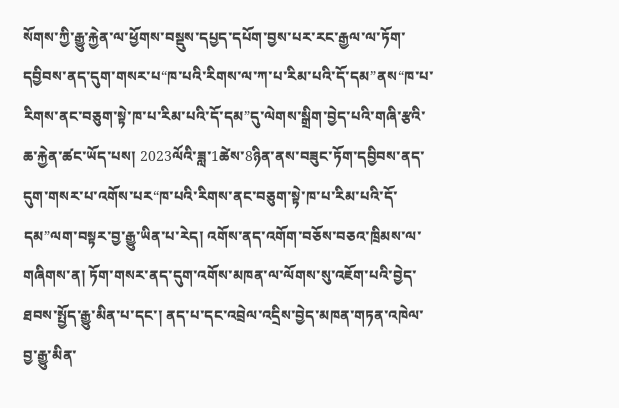སོགས་ཀྱི་རྒྱུ་རྐྱེན་ལ་ཕྱོགས་བསྡུས་དཔྱད་དཔོག་བྱས་པར་རང་རྒྱལ་ལ་ཏོག་དབྱིབས་ནད་དུག་གསར་པ“ཁ་པའི་རིགས་ལ་ཀ་པ་རིམ་པའི་དོ་དམ”ནས“ཁ་པ་རིགས་ནང་བཅུག་སྟེ་ཁ་པ་རིམ་པའི་དོ་དམ”དུ་ལེགས་སྒྲིག་བྱེད་པའི་གཞི་རྩའི་ཆ་རྐྱེན་ཚང་ཡོད་པས། 2023ལོའི་ཟླ་1ཚེས་8ཉིན་ནས་བཟུང་ཏོག་དབྱིབས་ནད་དུག་གསར་པ་འགོས་པར“ཁ་པའི་རིགས་ནང་བཅུག་སྟེ་ཁ་པ་རིམ་པའི་དོ་དམ”ལག་བསྟར་བྱ་རྒྱུ་ཡིན་པ་རེད། འགོས་ནད་འགོག་བཅོས་བཅའ་ཁྲིམས་ལ་གཞིགས་ན། ཏོག་གསར་ནད་དུག་འགོས་མཁན་ལ་ལོགས་སུ་འཇོག་པའི་བྱེད་ཐབས་སྤྱོད་རྒྱུ་མིན་པ་དང་། ནད་པ་དང་འབྲེལ་འདྲིས་བྱེད་མཁན་གཏན་འཁེལ་བྱ་རྒྱུ་མིན་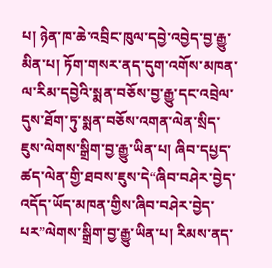པ། ཉེན་ཁ་ཆེ་འབྲིང་ཁུལ་དབྱེ་འབྱེད་བྱ་རྒྱུ་མིན་པ། ཏོག་གསར་ནད་དུག་འགོས་མཁན་ལ་རིམ་དབྱེའི་སྨན་བཅོས་བྱ་རྒྱུ་དང་འབྲེལ་དུས་ཐོག་ཏུ་སྨན་བཅོས་འགན་ལེན་སྲིད་ཇུས་ལེགས་སྒྲིག་བྱ་རྒྱུ་ཡིན་པ། ཞིབ་དཔྱད་ཚད་ལེན་གྱི་ཐབས་ཇུས་དེ“ཞིབ་བཤེར་བྱེད་འདོད་ཡོད་མཁན་གྱིས་ཞིབ་བཤེར་བྱེད་པར”ལེགས་སྒྲིག་བྱ་རྒྱུ་ཡིན་པ། རིམས་ནད་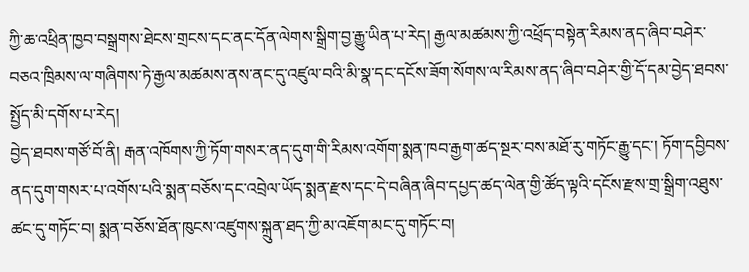ཀྱི་ཆ་འཕྲིན་ཁྱབ་བསྒྲགས་ཐེངས་གྲངས་དང་ནང་དོན་ལེགས་སྒྲིག་བྱ་རྒྱུ་ཡིན་པ་རེད། རྒྱལ་མཚམས་ཀྱི་འཕྲོད་བསྟེན་རིམས་ནད་ཞིབ་བཤེར་བཅའ་ཁྲིམས་ལ་གཞིགས་ཏེ་རྒྱལ་མཚམས་ནས་ནང་དུ་འཛུལ་བའི་མི་སྣ་དང་དངོས་ཟོག་སོགས་ལ་རིམས་ནད་ཞིབ་བཤེར་གྱི་དོ་དམ་བྱེད་ཐབས་སྤྱོད་མི་དགོས་པ་རེད།
བྱེད་ཐབས་གཙོ་བོ་ནི། རྒན་འཁོགས་ཀྱི་ཏོག་གསར་ནད་དུག་གི་རིམས་འགོག་སྨན་ཁབ་རྒྱག་ཚད་སྔར་བས་མཐོ་རུ་གཏོང་རྒྱུ་དང་། ཏོག་དབྱིབས་ནད་དུག་གསར་པ་འགོས་པའི་སྨན་བཅོས་དང་འབྲེལ་ཡོད་སྨན་རྫས་དང་དེ་བཞིན་ཞིབ་དཔྱད་ཚད་ལེན་གྱི་ཚོད་ལྟའི་དངོས་རྫས་གྲ་སྒྲིག་འཐུས་ཚང་དུ་གཏོང་བ། སྨན་བཅོས་ཐོན་ཁུངས་འཛུགས་སྐྲུན་ཐད་ཀྱི་མ་འཇོག་མང་དུ་གཏོང་བ།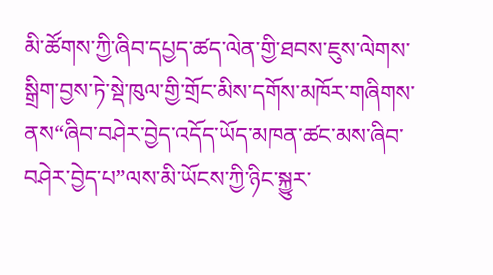མི་ཚོགས་ཀྱི་ཞིབ་དཔྱད་ཚད་ལེན་གྱི་ཐབས་ཇུས་ལེགས་སྒྲིག་བྱས་ཏེ་སྡེ་ཁུལ་གྱི་གྲོང་མིས་དགོས་མཁོར་གཞིགས་ནས“ཞིབ་བཤེར་བྱེད་འདོད་ཡོད་མཁན་ཚང་མས་ཞིབ་བཤེར་བྱེད་པ”ལས་མི་ཡོངས་ཀྱི་ཉིང་སྐྱུར་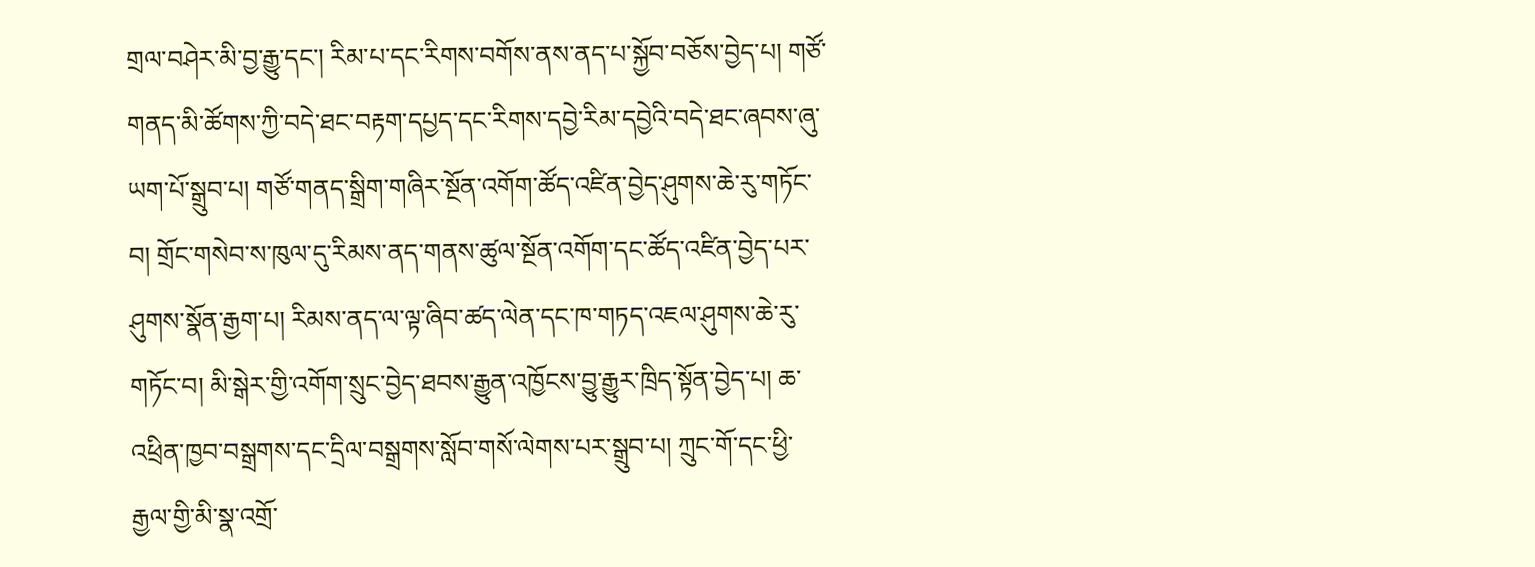གྲལ་བཤེར་མི་བྱ་རྒྱུ་དང་། རིམ་པ་དང་རིགས་བགོས་ནས་ནད་པ་སྐྱོབ་བཅོས་བྱེད་པ། གཙོ་གནད་མི་ཚོགས་ཀྱི་བདེ་ཐང་བརྟག་དཔྱད་དང་རིགས་དབྱེ་རིམ་དབྱེའི་བདེ་ཐང་ཞབས་ཞུ་ཡག་པོ་སྒྲུབ་པ། གཙོ་གནད་སྒྲིག་གཞིར་སྔོན་འགོག་ཚོད་འཛིན་བྱེད་ཤུགས་ཆེ་རུ་གཏོང་བ། གྲོང་གསེབ་ས་ཁུལ་དུ་རིམས་ནད་གནས་ཚུལ་སྔོན་འགོག་དང་ཚོད་འཛིན་བྱེད་པར་ཤུགས་སྣོན་རྒྱག་པ། རིམས་ནད་ལ་ལྟ་ཞིབ་ཚད་ལེན་དང་ཁ་གཏད་འཇལ་ཤུགས་ཆེ་རུ་གཏོང་བ། མི་སྒེར་གྱི་འགོག་སྲུང་བྱེད་ཐབས་རྒྱུན་འཁྱོངས་བྱུ་རྒྱུར་ཁྲིད་སྟོན་བྱེད་པ། ཆ་འཕྲིན་ཁྱབ་བསྒྲགས་དང་དྲིལ་བསྒྲགས་སློབ་གསོ་ལེགས་པར་སྒྲུབ་པ། ཀྲུང་གོ་དང་ཕྱི་རྒྱལ་གྱི་མི་སྣ་འགྲོ་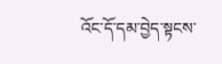འོང་དོ་དམ་བྱེད་སྟངས་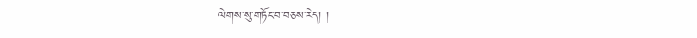ལེགས་སུ་གཏོང་བ་བཅས་རེད། །